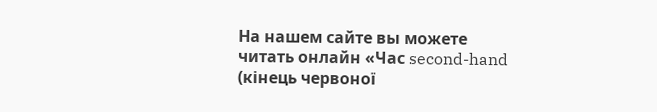На нашем сайте вы можете читать онлайн «Час second-hand (кінець червоної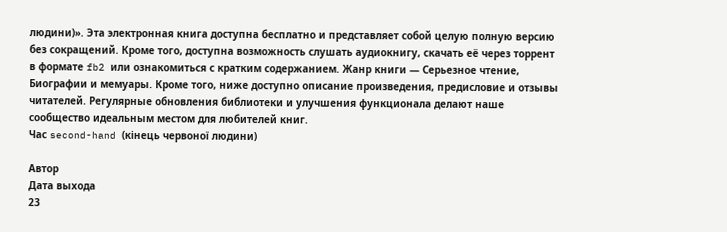людини)». Эта электронная книга доступна бесплатно и представляет собой целую полную версию без сокращений. Кроме того, доступна возможность слушать аудиокнигу, скачать её через торрент в формате fb2 или ознакомиться с кратким содержанием. Жанр книги — Серьезное чтение, Биографии и мемуары. Кроме того, ниже доступно описание произведения, предисловие и отзывы читателей. Регулярные обновления библиотеки и улучшения функционала делают наше сообщество идеальным местом для любителей книг.
Час second-hand (кінець червоної людини)

Автор
Дата выхода
23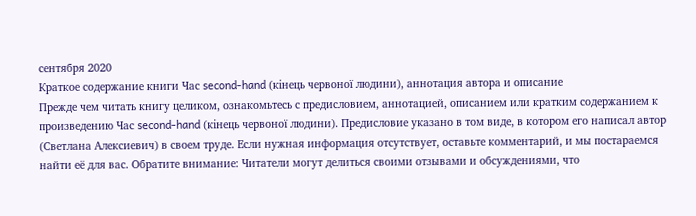сентября 2020
Краткое содержание книги Час second-hand (кінець червоної людини), аннотация автора и описание
Прежде чем читать книгу целиком, ознакомьтесь с предисловием, аннотацией, описанием или кратким содержанием к произведению Час second-hand (кінець червоної людини). Предисловие указано в том виде, в котором его написал автор (Светлана Алексиевич) в своем труде. Если нужная информация отсутствует, оставьте комментарий, и мы постараемся найти её для вас. Обратите внимание: Читатели могут делиться своими отзывами и обсуждениями, что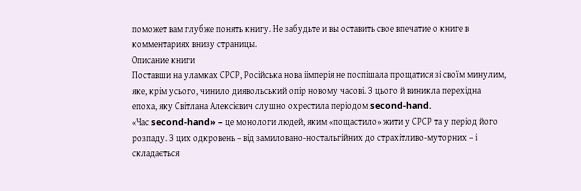поможет вам глубже понять книгу. Не забудьте и вы оставить свое впечатие о книге в комментариях внизу страницы.
Описание книги
Поставши на уламках СРСР, Російська нова іімперія не поспішала прощатися зі своїм минулим, яке, крім усього, чинило диявольський опір новому часові. З цього й виникла перехідна епоха, яку Світлана Алексієвич слушно охрестила періодом second-hand.
«Час second-hand» – це монологи людей, яким «пощастило» жити у СРСР та у період його розпаду. З цих одкровень – від замиловано-ностальгійних до страхітливо-муторних – і складається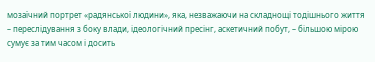мозаїчний портрет «радянської людини», яка, незважаючи на складнощі тодішнього життя – переслідування з боку влади, ідеологічний пресінг, аскетичний побут, – більшою мірою сумує за тим часом і досить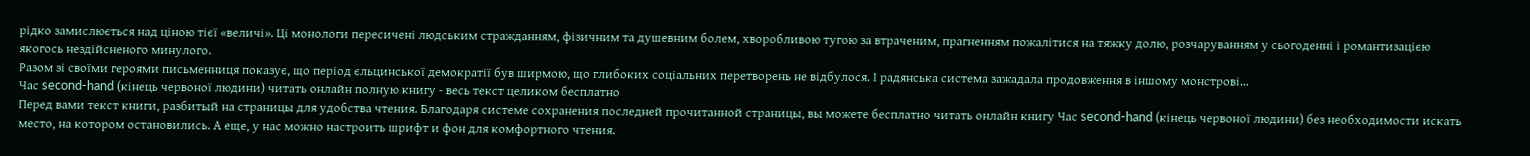рідко замислюється над ціною тієї «величі». Ці монологи пересичені людським стражданням, фізичним та душевним болем, хворобливою тугою за втраченим, прагненням пожалітися на тяжку долю, розчаруванням у сьогоденні і романтизацією якогось нездійсненого минулого.
Разом зі своїми героями письменниця показує, що період єльцинської демократії був ширмою, що глибоких соціальних перетворень не відбулося. І радянська система зажадала продовження в іншому монстрові…
Час second-hand (кінець червоної людини) читать онлайн полную книгу - весь текст целиком бесплатно
Перед вами текст книги, разбитый на страницы для удобства чтения. Благодаря системе сохранения последней прочитанной страницы, вы можете бесплатно читать онлайн книгу Час second-hand (кінець червоної людини) без необходимости искать место, на котором остановились. А еще, у нас можно настроить шрифт и фон для комфортного чтения.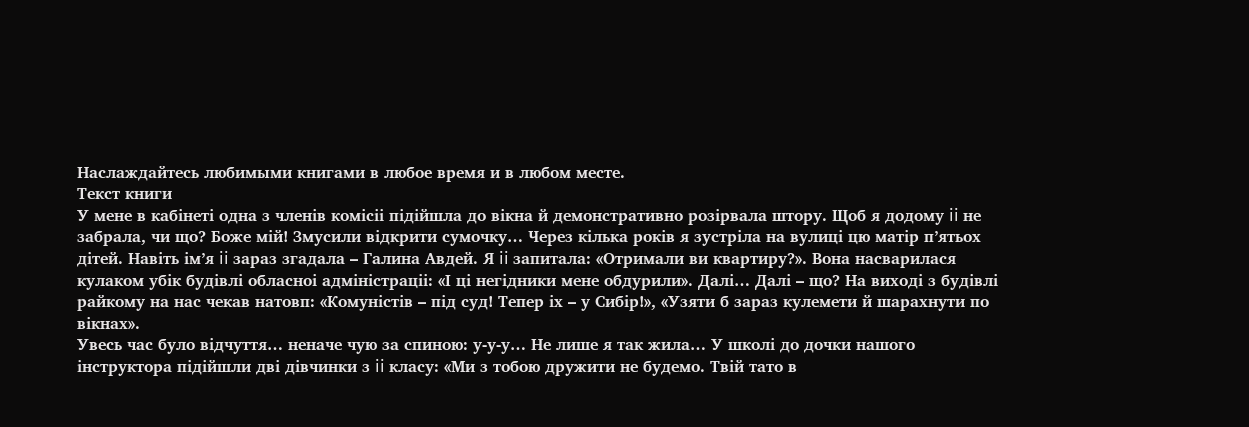Наслаждайтесь любимыми книгами в любое время и в любом месте.
Текст книги
У мене в кабiнетi одна з членiв комiсii пiдiйшла до вiкна й демонстративно розiрвала штору. Щоб я додому ii не забрала, чи що? Боже мiй! Змусили вiдкрити сумочку… Через кiлька рокiв я зустрiла на вулицi цю матiр п’ятьох дiтей. Навiть iм’я ii зараз згадала – Галина Авдей. Я ii запитала: «Отримали ви квартиру?». Вона насварилася кулаком убiк будiвлi обласноi адмiнiстрацii: «І цi негiдники мене обдурили». Далi… Далi – що? На виходi з будiвлi райкому на нас чекав натовп: «Комунiстiв – пiд суд! Тепер iх – у Сибiр!», «Узяти б зараз кулемети й шарахнути по вiкнах».
Увесь час було вiдчуття… неначе чую за спиною: у-у-у… Не лише я так жила… У школi до дочки нашого iнструктора пiдiйшли двi дiвчинки з ii класу: «Ми з тобою дружити не будемо. Твiй тато в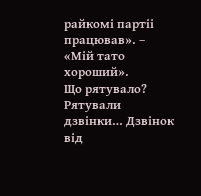райкомi партii працював». – «Мiй тато хороший».
Що рятувало? Рятували дзвiнки… Дзвiнок вiд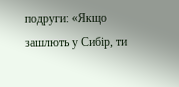подруги: «Якщо зашлють у Сибiр, ти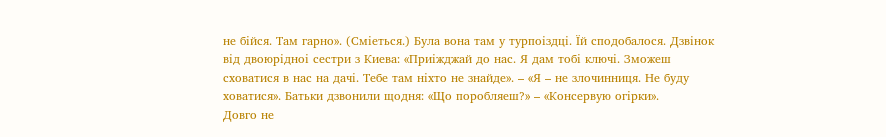не бiйся. Там гарно». (Смiеться.) Була вона там у турпоiздцi. Їй сподобалося. Дзвiнок вiд двоюрiдноi сестри з Киева: «Приiжджай до нас. Я дам тобi ключi. Зможеш сховатися в нас на дачi. Тебе там нiхто не знайде». – «Я – не злочинниця. Не буду ховатися». Батьки дзвонили щодня: «Що поробляеш?» – «Консервую огiрки».
Довго не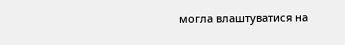могла влаштуватися на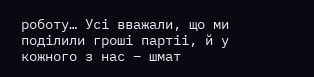роботу… Усi вважали, що ми подiлили грошi партii, й у кожного з нас – шмат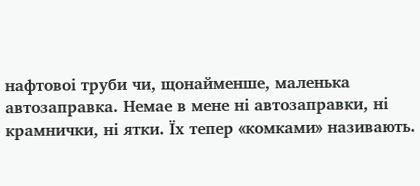нафтовоi труби чи, щонайменше, маленька автозаправка. Немае в мене нi автозаправки, нi крамнички, нi ятки. Їх тепер «комками» називають.